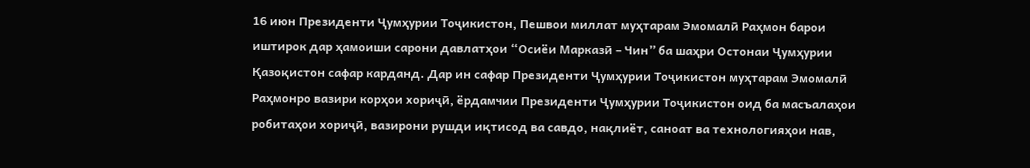16 июн Президенти Ҷумҳурии Тоҷикистон, Пешвои миллат муҳтарам Эмомалӣ Раҳмон барои иштирок дар ҳамоиши сарони давлатҳои “Осиёи Марказӣ – Чин” ба шаҳри Остонаи Ҷумҳурии Қазоқистон сафар карданд. Дар ин сафар Президенти Ҷумҳурии Тоҷикистон муҳтарам Эмомалӣ Раҳмонро вазири корҳои хориҷӣ, ёрдамчии Президенти Ҷумҳурии Тоҷикистон оид ба масъалаҳои робитаҳои хориҷӣ, вазирони рушди иқтисод ва савдо, нақлиёт, саноат ва технологияҳои нав,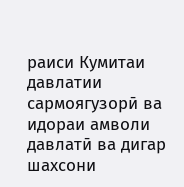раиси Кумитаи давлатии сармоягузорӣ ва идораи амволи давлатӣ ва дигар шахсони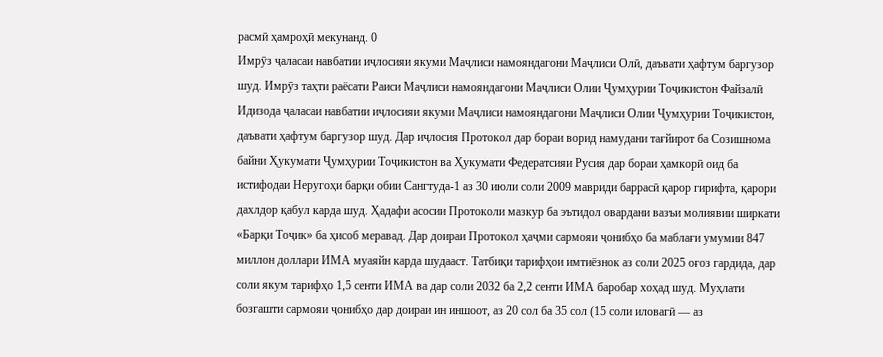расмӣ ҳамроҳӣ мекунанд. 0
Имрӯз ҷаласаи навбатии иҷлосияи якуми Маҷлиси намояндагони Маҷлиси Олӣ, даъвати ҳафтум баргузор шуд. Имрӯз таҳти раёсати Раиси Маҷлиси намояндагони Маҷлиси Олии Ҷумҳурии Тоҷикистон Файзалӣ Идизода ҷаласаи навбатии иҷлосияи якуми Маҷлиси намояндагони Маҷлиси Олии Ҷумҳурии Тоҷикистон, даъвати ҳафтум баргузор шуд. Дар иҷлосия Протокол дар бораи ворид намудани тағйирот ба Созишнома байни Ҳукумати Ҷумҳурии Тоҷикистон ва Ҳукумати Федератсияи Русия дар бораи ҳамкорӣ оид ба истифодаи Неругоҳи барқи обии Сангтуда-1 аз 30 июли соли 2009 мавриди баррасӣ қарор гирифта, қарори дахлдор қабул карда шуд. Ҳадафи асосии Протоколи мазкур ба эътидол овардани вазъи молиявии ширкати «Барқи Тоҷик» ба ҳисоб меравад. Дар доираи Протокол ҳаҷми сармояи ҷонибҳо ба маблағи умумии 847 миллон доллари ИМА муаяйн карда шудааст. Татбиқи тарифҳои имтиёзнок аз соли 2025 оғоз гардида, дар соли якум тарифҳо 1,5 сенти ИМА ва дар соли 2032 ба 2,2 сенти ИМА баробар хоҳад шуд. Муҳлати бозгашти сармояи ҷонибҳо дар доираи ин иншоот, аз 20 сол ба 35 сол (15 соли иловагӣ — аз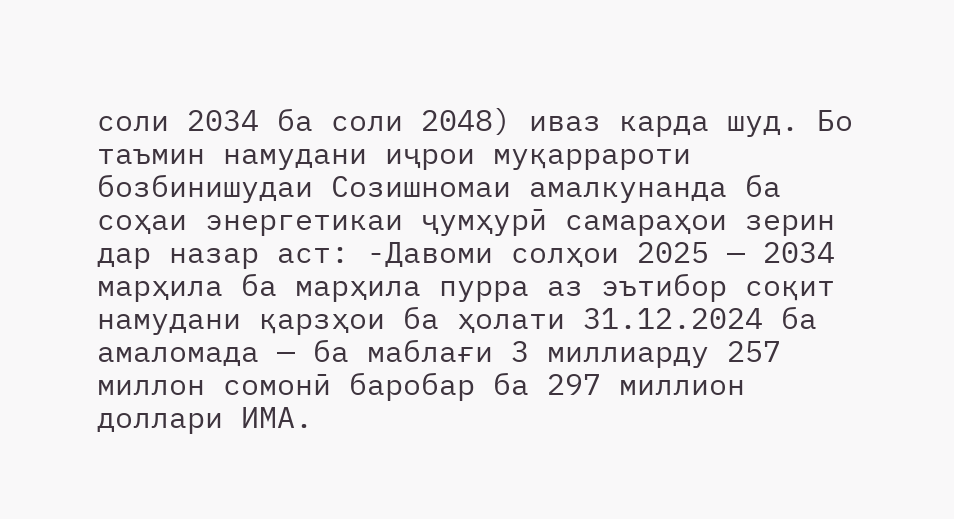соли 2034 ба соли 2048) иваз карда шуд. Бо таъмин намудани иҷрои муқаррароти бозбинишудаи Созишномаи амалкунанда ба соҳаи энергетикаи ҷумҳурӣ самараҳои зерин дар назар аст: -Давоми солҳои 2025 — 2034 марҳила ба марҳила пурра аз эътибор соқит намудани қарзҳои ба ҳолати 31.12.2024 ба амаломада — ба маблағи 3 миллиарду 257 миллон сомонӣ баробар ба 297 миллион доллари ИМА.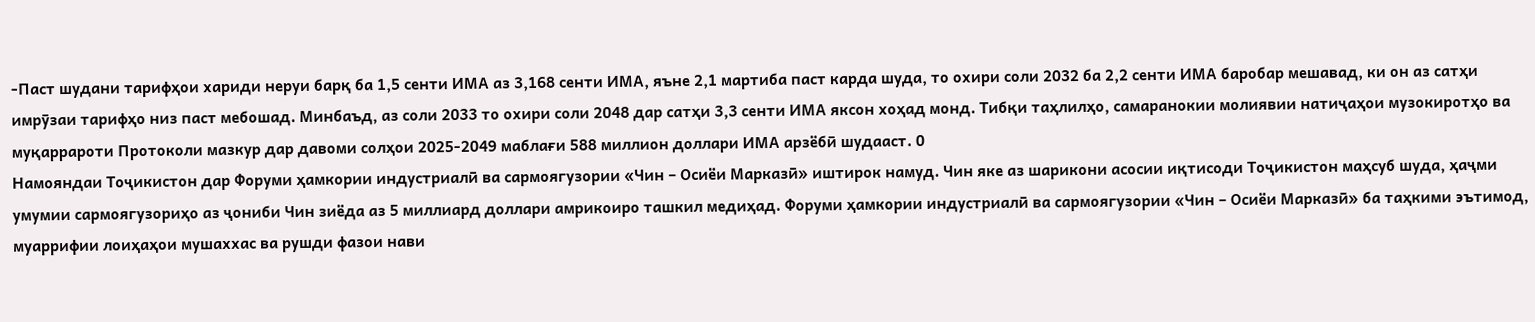-Паст шудани тарифҳои хариди неруи барқ ба 1,5 сенти ИМА аз 3,168 сенти ИМА, яъне 2,1 мартиба паст карда шуда, то охири соли 2032 ба 2,2 сенти ИМА баробар мешавад, ки он аз сатҳи имрӯзаи тарифҳо низ паст мебошад. Минбаъд, аз соли 2033 то охири соли 2048 дар сатҳи 3,3 сенти ИМА яксон хоҳад монд. Тибқи таҳлилҳо, самаранокии молиявии натиҷаҳои музокиротҳо ва муқаррароти Протоколи мазкур дар давоми солҳои 2025-2049 маблағи 588 миллион доллари ИМА арзёбӣ шудааст. 0
Намояндаи Тоҷикистон дар Форуми ҳамкории индустриалӣ ва сармоягузории «Чин – Осиёи Марказӣ» иштирок намуд. Чин яке аз шарикони асосии иқтисоди Тоҷикистон маҳсуб шуда, ҳаҷми умумии сармоягузориҳо аз ҷониби Чин зиёда аз 5 миллиард доллари амрикоиро ташкил медиҳад. Форуми ҳамкории индустриалӣ ва сармоягузории «Чин – Осиёи Марказӣ» ба таҳкими эътимод, муаррифии лоиҳаҳои мушаххас ва рушди фазои нави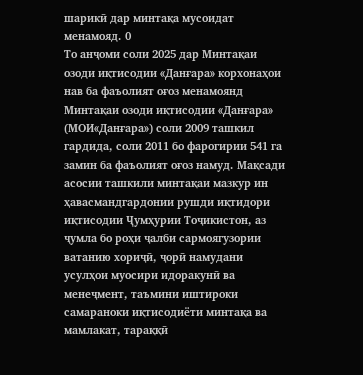шарикӣ дар минтақа мусоидат менамояд. 0
То анҷоми соли 2025 дар Минтақаи озоди иқтисодии «Данғара» корхонаҳои нав ба фаъолият оғоз менамоянд Минтақаи озоди иқтисодии «Данғара» (МОИ«Данғара») соли 2009 ташкил гардида, соли 2011 бо фарогирии 541 га замин ба фаъолият оғоз намуд. Мақсади асосии ташкили минтақаи мазкур ин ҳавасмандгардонии рушди иқтидори иқтисодии Ҷумҳурии Тоҷикистон, аз ҷумла бо роҳи ҷалби сармоягузории ватанию хориҷӣ, ҷорӣ намудани усулҳои муосири идоракунӣ ва менеҷмент, таъмини иштироки самараноки иқтисодиёти минтақа ва мамлакат, тараққӣ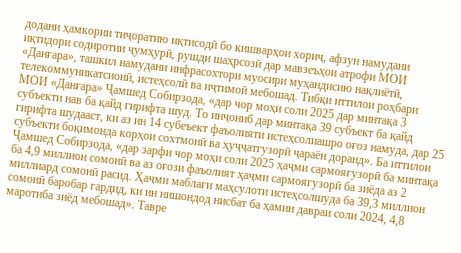додани ҳамкории тиҷоратию иқтисодӣ бо кишварҳои хориҷ, афзун намудани иқтидори содиротии ҷумҳурӣ, рушди шаҳрсозӣ дар мавзеъҳои атрофи МОИ «Данғара», ташкил намудани инфрасохтори муосири муҳандисию нақлиётӣ, телекоммуникатсионӣ, истеҳсолӣ ва иҷтимоӣ мебошад. Тибқи иттилои роҳбари МОИ «Данғара» Ҷамшед Собирзода, «дар чор моҳи соли 2025 дар минтақа 3 субъекти нав ба қайд гирифта шуд. То инҷониб дар минтақа 39 субъект ба қайд гирифта шудааст, ки аз ин 14 субеъект фаъолияти истеҳсолиашро оғоз намуда, дар 25 субъекти боқимонда корҳои сохтмонӣ ва ҳуҷҷатгузорӣ ҷараён доранд». Ба иттилои Ҷамшед Собирзода, «дар зарфи чор моҳи соли 2025 ҳаҷми сармоягузорӣ ба минтақа ба 4,9 миллион сомонӣ ва аз оғози фаъолият ҳаҷми сармоягузорӣ ба зиёда аз 2 миллиард сомонӣ расид. Ҳаҷми маблағи маҳсулоти истеҳсолшуда ба 39,3 миллион сомонӣ баробар гардид, ки ин нишондод нисбат ба ҳамин давраи соли 2024, 4,8 маротиба зиёд мебошад». Тавре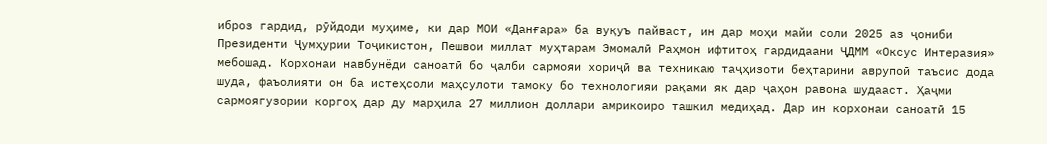иброз гардид, рӯйдоди муҳиме, ки дар МОИ «Данғара» ба вуқуъ пайваст, ин дар моҳи майи соли 2025 аз ҷониби Президенти Ҷумҳурии Тоҷикистон, Пешвои миллат муҳтарам Эмомалӣ Раҳмон ифтитоҳ гардидаани ҶДММ «Оксус Интеразия» мебошад. Корхонаи навбунёди саноатӣ бо ҷалби сармояи хориҷӣ ва техникаю таҷҳизоти беҳтарини аврупоӣ таъсис дода шуда, фаъолияти он ба истеҳсоли маҳсулоти тамоку бо технологияи рақами як дар ҷаҳон равона шудааст. Ҳаҷми сармоягузории коргоҳ дар ду марҳила 27 миллион доллари амрикоиро ташкил медиҳад. Дар ин корхонаи саноатӣ 15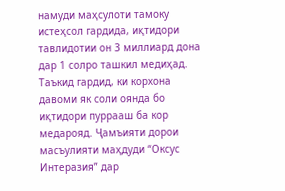намуди маҳсулоти тамоку истеҳсол гардида, иқтидори тавлидотии он 3 миллиард дона дар 1 солро ташкил медиҳад. Таъкид гардид, ки корхона давоми як соли оянда бо иқтидори пуррааш ба кор медарояд. Ҷамъияти дорои масъулияти маҳдуди “Оксус Интеразия” дар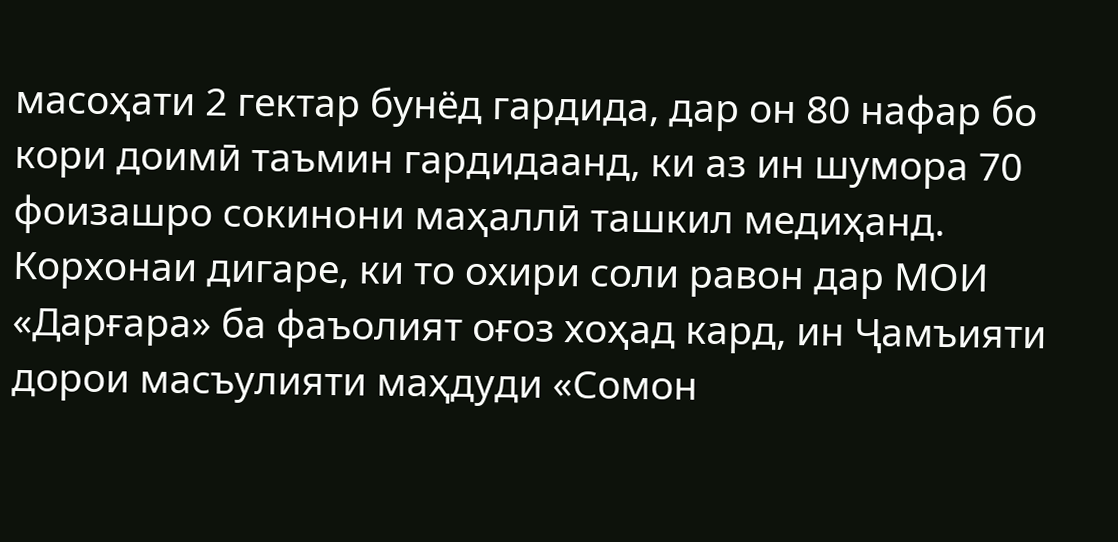масоҳати 2 гектар бунёд гардида, дар он 80 нафар бо кори доимӣ таъмин гардидаанд, ки аз ин шумора 70 фоизашро сокинони маҳаллӣ ташкил медиҳанд. Корхонаи дигаре, ки то охири соли равон дар МОИ «Дарғара» ба фаъолият оғоз хоҳад кард, ин Ҷамъияти дорои масъулияти маҳдуди «Сомон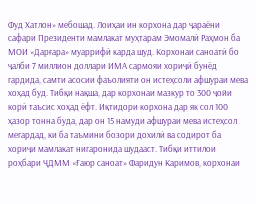Фуд Хатлон» мебошад. Лоиҳаи ин корхона дар ҷараёни сафари Президенти мамлакат муҳтарам Эмомалӣ Раҳмон ба МОИ «Дарғара» муаррифӣ карда шуд. Корхонаи саноатӣ бо ҷалби 7 миллион доллари ИМА сармояи хориҷӣ бунёд гардида, самти асосии фаъолияти он истеҳсоли афшураи мева хоҳад буд. Тибқи нақша, дар корхонаи мазкур то 300 ҷойи корӣ таъсис хоҳад ёфт. Иқтидори корхона дар як сол 100 ҳазор тонна буда, дар он 15 намуди афшураи мева истеҳсол мегардад, ки ба таъмини бозори дохилӣ ва содирот ба хориҷи мамлакат нигаронида шудааст. Тибқи иттилои роҳбари ҶДММ «Ғаюр саноат» Фаридун Каримов, корхонаи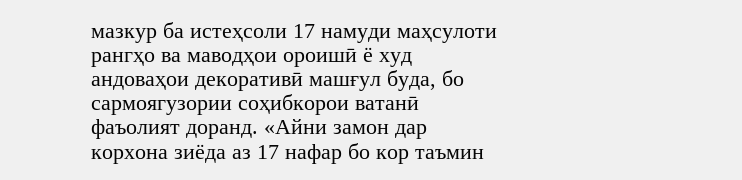мазкур ба истеҳсоли 17 намуди маҳсулоти рангҳо ва маводҳои ороишӣ ё худ андоваҳои декоративӣ машғул буда, бо сармоягузории соҳибкорои ватанӣ фаъолият доранд. «Айни замон дар корхона зиёда аз 17 нафар бо кор таъмин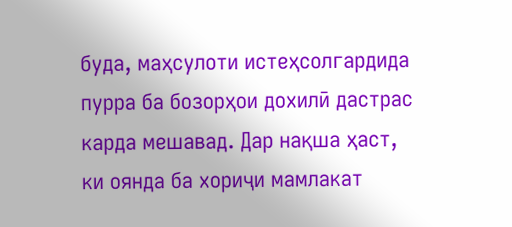буда, маҳсулоти истеҳсолгардида пурра ба бозорҳои дохилӣ дастрас карда мешавад. Дар нақша ҳаст, ки оянда ба хориҷи мамлакат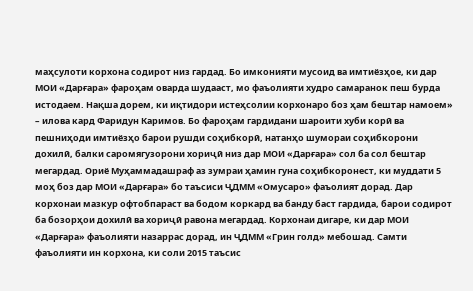маҳсулоти корхона содирот низ гардад. Бо имконияти мусоид ва имтиёзҳое, ки дар МОИ «Дарғара» фароҳам оварда шудааст, мо фаъолияти худро самаранок пеш бурда истодаем. Нақша дорем, ки иқтидори истеҳсолии корхонаро боз ҳам бештар намоем» – илова кард Фаридун Каримов. Бо фароҳам гардидани шароити хуби корӣ ва пешниҳоди имтиёзҳо барои рушди соҳибкорӣ, натанҳо шумораи соҳибкорони дохилӣ, балки саромягузорони хориҷӣ низ дар МОИ «Дарғара» сол ба сол бештар мегардад. Ориё Муҳаммадашраф аз зумраи ҳамин гуна соҳибкоронест, ки муддати 5 моҳ боз дар МОИ «Дарғара» бо таъсиси ҶДММ «Омусаро» фаъолият дорад. Дар корхонаи мазкур офтобпараст ва бодом коркард ва банду баст гардида, барои содирот ба бозорҳои дохилӣ ва хориҷӣ равона мегардад. Корхонаи дигаре, ки дар МОИ «Дарғара» фаъолияти назаррас дорад, ин ҶДММ «Грин голд» мебошад. Самти фаъолияти ин корхона, ки соли 2015 таъсис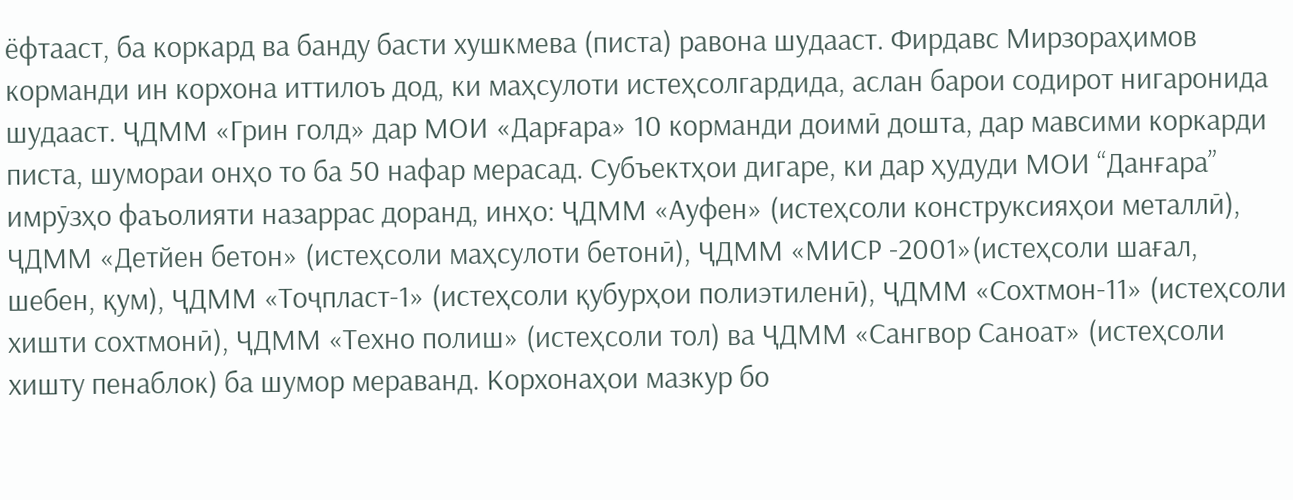ёфтааст, ба коркард ва банду басти хушкмева (писта) равона шудааст. Фирдавс Мирзораҳимов корманди ин корхона иттилоъ дод, ки маҳсулоти истеҳсолгардида, аслан барои содирот нигаронида шудааст. ҶДММ «Грин голд» дар МОИ «Дарғара» 10 корманди доимӣ дошта, дар мавсими коркарди писта, шумораи онҳо то ба 50 нафар мерасад. Субъектҳои дигаре, ки дар ҳудуди МОИ “Данғара” имрӯзҳо фаъолияти назаррас доранд, инҳо: ҶДММ «Ауфен» (истеҳсоли конструксияҳои металлӣ), ҶДММ «Детйен бетон» (истеҳсоли маҳсулоти бетонӣ), ҶДММ «МИСР -2001»(истеҳсоли шағал, шебен, қум), ҶДММ «Тоҷпласт-1» (истеҳсоли қубурҳои полиэтиленӣ), ҶДММ «Сохтмон-11» (истеҳсоли хишти сохтмонӣ), ҶДММ «Техно полиш» (истеҳсоли тол) ва ҶДММ «Сангвор Саноат» (истеҳсоли хишту пенаблок) ба шумор мераванд. Корхонаҳои мазкур бо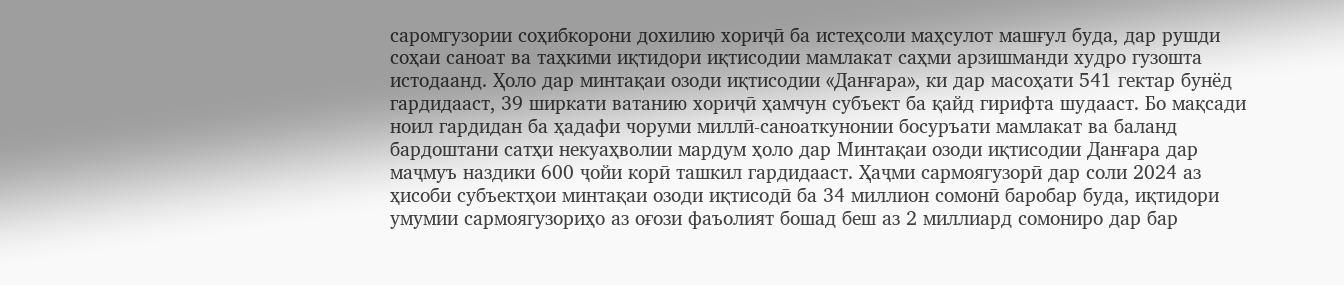саромгузории соҳибкорони дохилию хориҷӣ ба истеҳсоли маҳсулот машғул буда, дар рушди соҳаи саноат ва таҳкими иқтидори иқтисодии мамлакат саҳми арзишманди худро гузошта истодаанд. Ҳоло дар минтақаи озоди иқтисодии «Данғара», ки дар масоҳати 541 гектар бунёд гардидааст, 39 ширкати ватанию хориҷӣ ҳамчун субъект ба қайд гирифта шудааст. Бо мақсади ноил гардидан ба ҳадафи чоруми миллӣ-саноаткунонии босуръати мамлакат ва баланд бардоштани сатҳи некуаҳволии мардум ҳоло дар Минтақаи озоди иқтисодии Данғара дар маҷмуъ наздики 600 ҷойи корӣ ташкил гардидааст. Ҳаҷми сармоягузорӣ дар соли 2024 аз ҳисоби субъектҳои минтақаи озоди иқтисодӣ ба 34 миллион сомонӣ баробар буда, иқтидори умумии сармоягузориҳо аз оғози фаъолият бошад беш аз 2 миллиард сомониро дар бар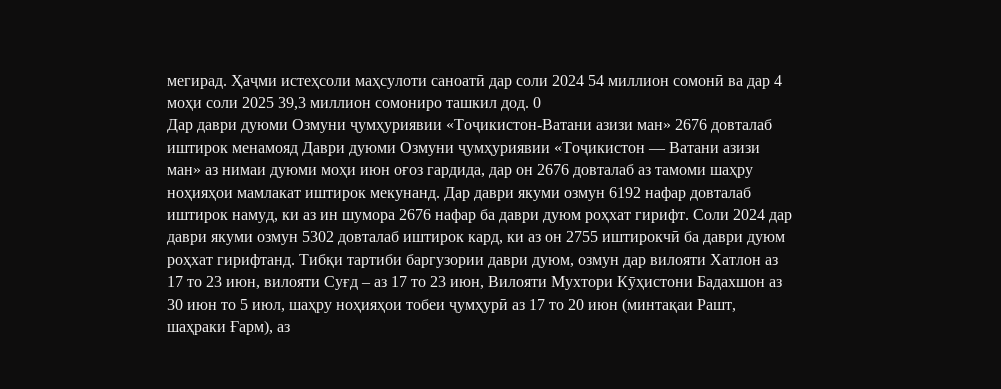мегирад. Ҳаҷми истеҳсоли маҳсулоти саноатӣ дар соли 2024 54 миллион сомонӣ ва дар 4 моҳи соли 2025 39,3 миллион сомониро ташкил дод. 0
Дар даври дуюми Озмуни ҷумҳуриявии «Тоҷикистон-Ватани азизи ман» 2676 довталаб иштирок менамояд Даври дуюми Озмуни ҷумҳуриявии «Тоҷикистон — Ватани азизи ман» аз нимаи дуюми моҳи июн оғоз гардида, дар он 2676 довталаб аз тамоми шаҳру ноҳияҳои мамлакат иштирок мекунанд. Дар даври якуми озмун 6192 нафар довталаб иштирок намуд, ки аз ин шумора 2676 нафар ба даври дуюм роҳхат гирифт. Соли 2024 дар даври якуми озмун 5302 довталаб иштирок кард, ки аз он 2755 иштирокчӣ ба даври дуюм роҳхат гирифтанд. Тибқи тартиби баргузории даври дуюм, озмун дар вилояти Хатлон аз 17 то 23 июн, вилояти Суғд – аз 17 то 23 июн, Вилояти Мухтори Кӯҳистони Бадахшон аз 30 июн то 5 июл, шаҳру ноҳияҳои тобеи ҷумҳурӣ аз 17 то 20 июн (минтақаи Рашт, шаҳраки Ғарм), аз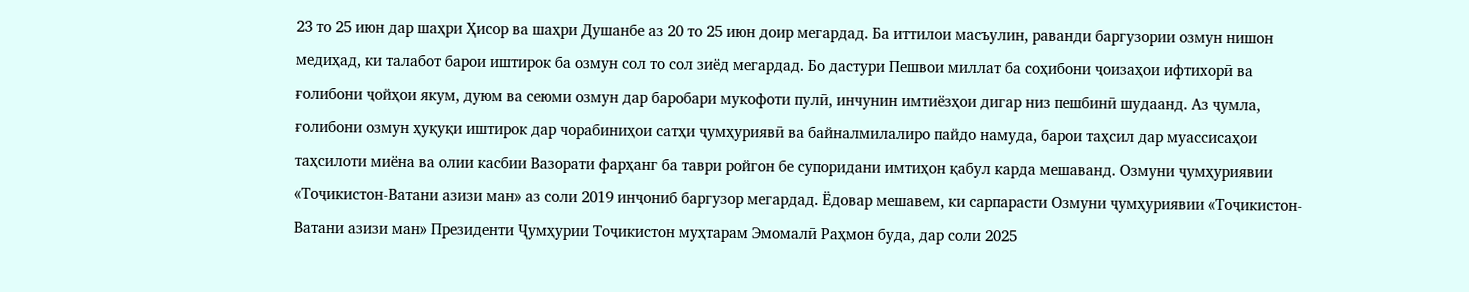23 то 25 июн дар шаҳри Ҳисор ва шаҳри Душанбе аз 20 то 25 июн доир мегардад. Ба иттилои масъулин, раванди баргузории озмун нишон медиҳад, ки талабот барои иштирок ба озмун сол то сол зиёд мегардад. Бо дастури Пешвои миллат ба соҳибони ҷоизаҳои ифтихорӣ ва ғолибони ҷойҳои якум, дуюм ва сеюми озмун дар баробари мукофоти пулӣ, инчунин имтиёзҳои дигар низ пешбинӣ шудаанд. Аз ҷумла, ғолибони озмун ҳуқуқи иштирок дар чорабиниҳои сатҳи ҷумҳуриявӣ ва байналмилалиро пайдо намуда, барои таҳсил дар муассисаҳои таҳсилоти миёна ва олии касбии Вазорати фарҳанг ба таври ройгон бе супоридани имтиҳон қабул карда мешаванд. Озмуни ҷумҳуриявии «Тоҷикистон-Ватани азизи ман» аз соли 2019 инҷониб баргузор мегардад. Ёдовар мешавем, ки сарпарасти Озмуни ҷумҳуриявии «Тоҷикистон-Ватани азизи ман» Президенти Ҷумҳурии Тоҷикистон муҳтарам Эмомалӣ Раҳмон буда, дар соли 2025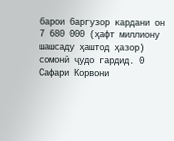барои баргузор кардани он 7 680 000 (ҳафт миллиону шашсаду ҳаштод ҳазор) сомонӣ ҷудо гардид. 0
Сафари Корвони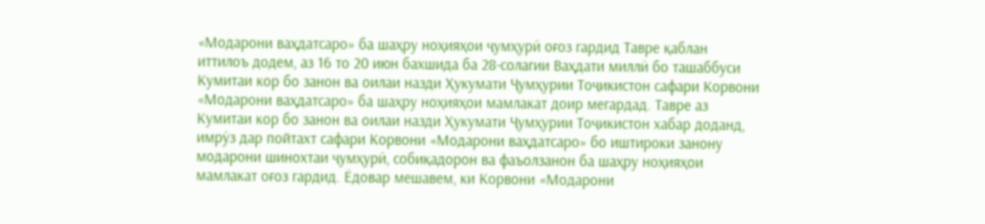«Модарони ваҳдатсаро» ба шаҳру ноҳияҳои ҷумҳурӣ оғоз гардид Тавре қаблан иттилоъ додем, аз 16 то 20 июн бахшида ба 28-солагии Ваҳдати миллӣ бо ташаббуси Кумитаи кор бо занон ва оилаи назди Ҳукумати Ҷумҳурии Тоҷикистон сафари Корвони «Модарони ваҳдатсаро» ба шаҳру ноҳияҳои мамлакат доир мегардад. Тавре аз Кумитаи кор бо занон ва оилаи назди Ҳукумати Ҷумҳурии Тоҷикистон хабар доданд, имрӯз дар пойтахт сафари Корвони «Модарони ваҳдатсаро» бо иштироки занону модарони шинохтаи ҷумҳурӣ, собиқадорон ва фаъолзанон ба шаҳру ноҳияҳои мамлакат оғоз гардид. Ёдовар мешавем, ки Корвони «Модарони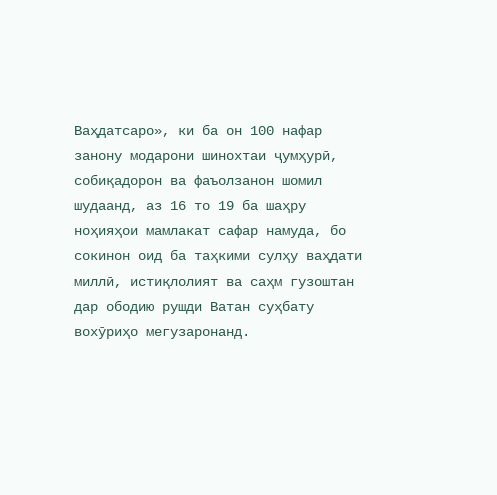Ваҳдатсаро», ки ба он 100 нафар занону модарони шинохтаи ҷумҳурӣ, собиқадорон ва фаъолзанон шомил шудаанд, аз 16 то 19 ба шаҳру ноҳияҳои мамлакат сафар намуда, бо сокинон оид ба таҳкими сулҳу ваҳдати миллӣ, истиқлолият ва саҳм гузоштан дар ободию рушди Ватан суҳбату вохӯриҳо мегузаронанд.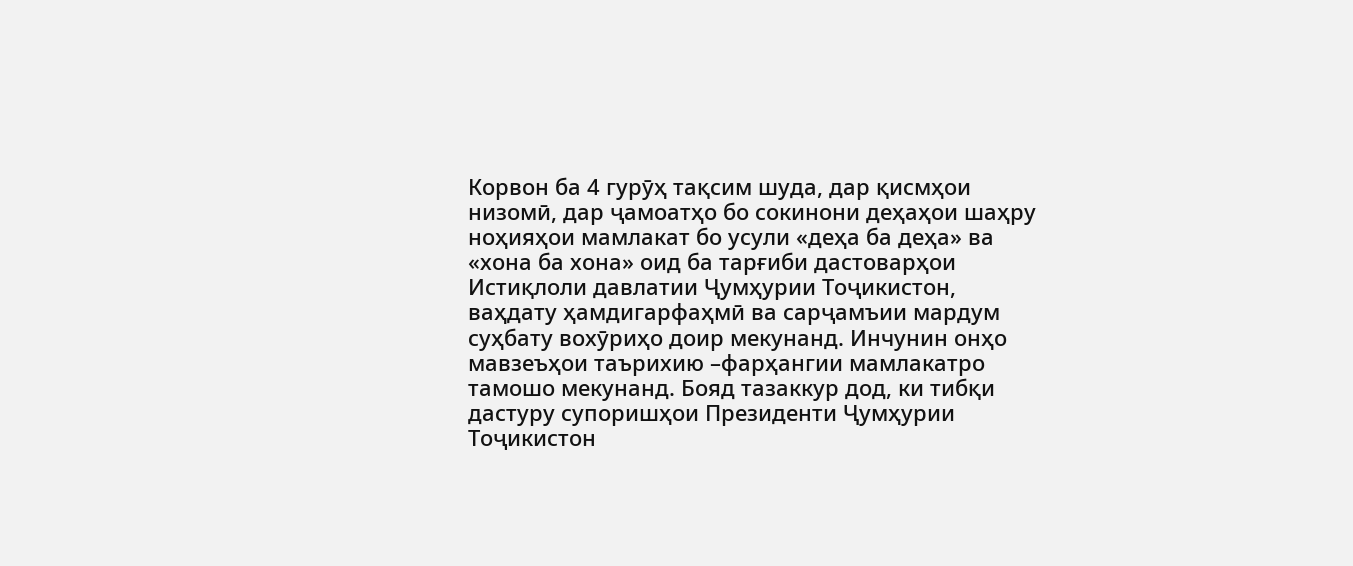Корвон ба 4 гурӯҳ тақсим шуда, дар қисмҳои низомӣ, дар ҷамоатҳо бо сокинони деҳаҳои шаҳру ноҳияҳои мамлакат бо усули «деҳа ба деҳа» ва «хона ба хона» оид ба тарғиби дастоварҳои Истиқлоли давлатии Ҷумҳурии Тоҷикистон, ваҳдату ҳамдигарфаҳмӣ ва сарҷамъии мардум суҳбату вохӯриҳо доир мекунанд. Инчунин онҳо мавзеъҳои таърихию –фарҳангии мамлакатро тамошо мекунанд. Бояд тазаккур дод, ки тибқи дастуру супоришҳои Президенти Ҷумҳурии Тоҷикистон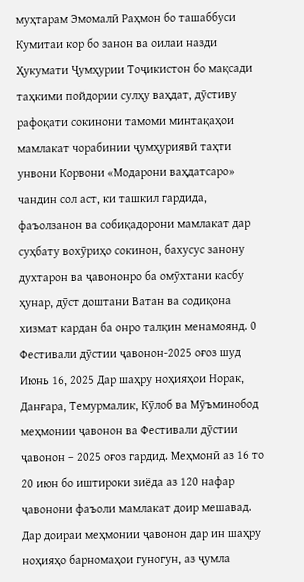муҳтарам Эмомалӣ Раҳмон бо ташаббуси Кумитаи кор бо занон ва оилаи назди Ҳукумати Ҷумҳурии Тоҷикистон бо мақсади таҳкими пойдории сулҳу ваҳдат, дӯстиву рафоқати сокинони тамоми минтақаҳои мамлакат чорабинии ҷумҳуриявӣ таҳти унвони Корвони «Модарони ваҳдатсаро» чандин сол аст, ки ташкил гардида, фаъолзанон ва собиқадорони мамлакат дар суҳбату вохӯриҳо сокинон, бахусус занону духтарон ва ҷавононро ба омӯхтани касбу ҳунар, дӯст доштани Ватан ва содиқона хизмат кардан ба онро талқин менамоянд. 0
Фестивали дӯстии ҷавонон-2025 оғоз шуд Июнь 16, 2025 Дар шаҳру ноҳияҳои Норак, Данғара, Темурмалик, Кӯлоб ва Мӯъминобод меҳмонии ҷавонон ва Фестивали дӯстии ҷавонон – 2025 оғоз гардид. Меҳмонӣ аз 16 то 20 июн бо иштироки зиёда аз 120 нафар ҷавонони фаъоли мамлакат доир мешавад. Дар доираи меҳмонии ҷавонон дар ин шаҳру ноҳияҳо барномаҳои гуногун, аз ҷумла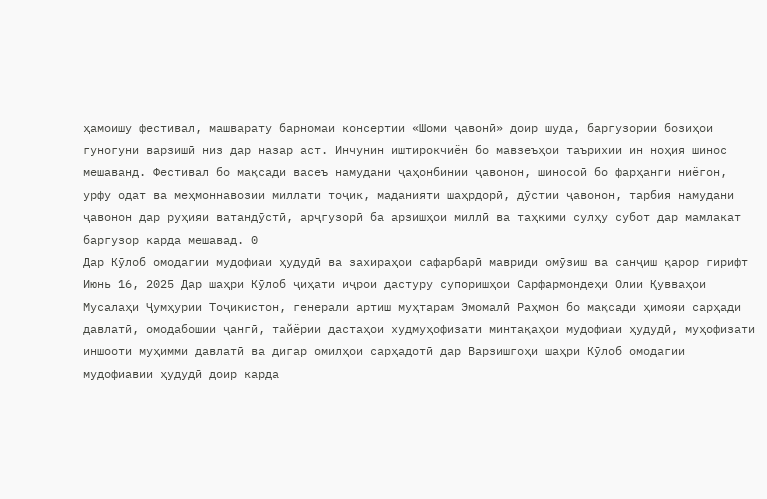ҳамоишу фестивал, машварату барномаи консертии «Шоми ҷавонӣ» доир шуда, баргузории бозиҳои гуногуни варзишӣ низ дар назар аст. Инчунин иштирокчиён бо мавзеъҳои таърихии ин ноҳия шинос мешаванд. Фестивал бо мақсади васеъ намудани ҷаҳонбинии ҷавонон, шиносоӣ бо фарҳанги ниёгон, урфу одат ва меҳмоннавозии миллати тоҷик, маданияти шаҳрдорӣ, дӯстии ҷавонон, тарбия намудани ҷавонон дар руҳияи ватандӯстӣ, арҷгузорӣ ба арзишҳои миллӣ ва таҳкими сулҳу субот дар мамлакат баргузор карда мешавад. 0
Дар Кӯлоб омодагии мудофиаи ҳудудӣ ва захираҳои сафарбарӣ мавриди омӯзиш ва санҷиш қарор гирифт Июнь 16, 2025 Дар шаҳри Кӯлоб ҷиҳати иҷрои дастуру супоришҳои Сарфармондеҳи Олии Қувваҳои Мусалаҳи Ҷумҳурии Тоҷикистон, генерали артиш муҳтарам Эмомалӣ Раҳмон бо мақсади ҳимояи сарҳади давлатӣ, омодабошии ҷангӣ, тайёрии дастаҳои худмуҳофизати минтақаҳои мудофиаи ҳудудӣ, муҳофизати иншооти муҳимми давлатӣ ва дигар омилҳои сарҳадотӣ дар Варзишгоҳи шаҳри Кӯлоб омодагии мудофиавии ҳудудӣ доир карда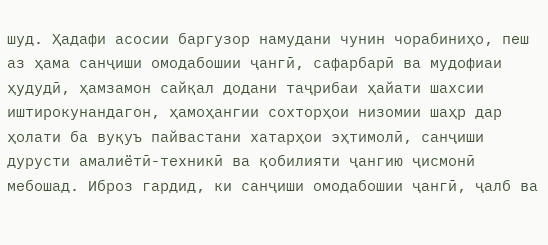шуд. Ҳадафи асосии баргузор намудани чунин чорабиниҳо, пеш аз ҳама санҷиши омодабошии ҷангӣ, сафарбарӣ ва мудофиаи ҳудудӣ, ҳамзамон сайқал додани таҷрибаи ҳайати шахсии иштирокунандагон, ҳамоҳангии сохторҳои низомии шаҳр дар ҳолати ба вуқуъ пайвастани хатарҳои эҳтимолӣ, санҷиши дурусти амалиётӣ-техникӣ ва қобилияти ҷангию ҷисмонӣ мебошад. Иброз гардид, ки санҷиши омодабошии ҷангӣ, ҷалб ва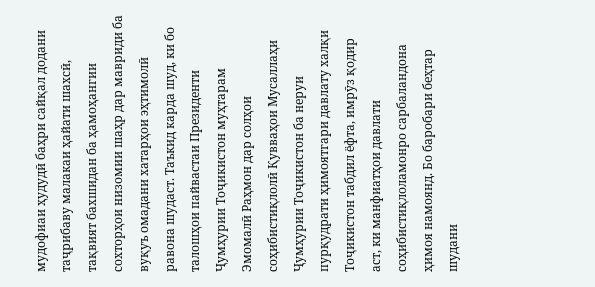мудофиаи ҳудудӣ баҳри сайқал додани таҷрибаву малакаи ҳайати шахсӣ, тақвият бахшидан ба ҳамоҳангии сохторҳои низомии шаҳр дар мавриди ба вуқуъ омадани хатарҳои эҳтимолӣ равона шудаст. Таъкид карда шуд, ки бо талошҳои пайвастаи Президенти Ҷумҳурии Тоҷикистон муҳтарам Эмомалӣ Раҳмон дар солҳои соҳибистиқлолӣ Қувваҳои Мусаллаҳи Ҷумҳурии Тоҷикистон ба неруи пурқудрати ҳимоятгари давлату халқи Тоҷикистон табдил ёфта, имрӯз қодир аст, ки манфиатҳои давлати соҳибистиқлоламонро сарбаландона ҳимоя намоянд. Бо баробари беҳтар шудани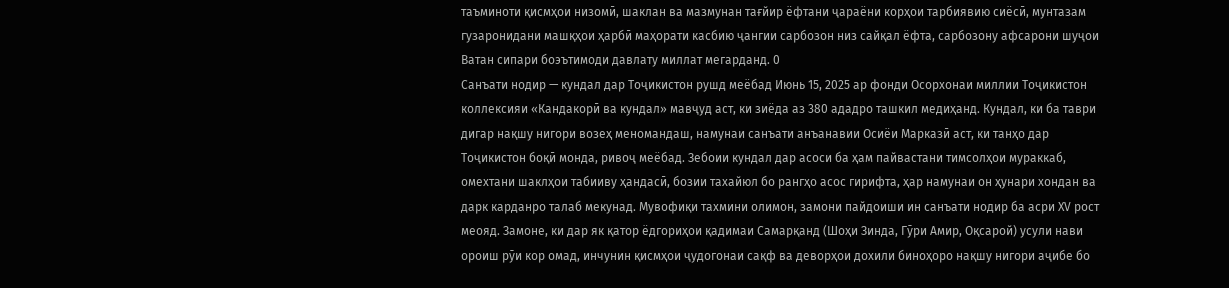таъминоти қисмҳои низомӣ, шаклан ва мазмунан тағйир ёфтани ҷараёни корҳои тарбиявию сиёсӣ, мунтазам гузаронидани машқҳои ҳарбӣ маҳорати касбию ҷангии сарбозон низ сайқал ёфта, сарбозону афсарони шуҷои Ватан сипари боэътимоди давлату миллат мегарданд. 0
Санъати нодир — кундал дар Тоҷикистон рушд меёбад Июнь 15, 2025 ар фонди Осорхонаи миллии Тоҷикистон коллексияи «Кандакорӣ ва кундал» мавҷуд аст, ки зиёда аз 380 ададро ташкил медиҳанд. Кундал, ки ба таври дигар нақшу нигори возеҳ меномандаш, намунаи санъати анъанавии Осиёи Марказӣ аст, ки танҳо дар Тоҷикистон боқӣ монда, ривоҷ меёбад. Зебоии кундал дар асоси ба ҳам пайвастани тимсолҳои мураккаб, омехтани шаклҳои табииву ҳандасӣ, бозии тахайюл бо рангҳо асос гирифта, ҳар намунаи он ҳунари хондан ва дарк карданро талаб мекунад. Мувофиқи тахмини олимон, замони пайдоиши ин санъати нодир ба асри ХV рост меояд. Замоне, ки дар як қатор ёдгориҳои қадимаи Самарқанд (Шоҳи Зинда, Гӯри Амир, Оқсарой) усули нави ороиш рӯи кор омад, инчунин қисмҳои ҷудогонаи сақф ва деворҳои дохили биноҳоро нақшу нигори аҷибе бо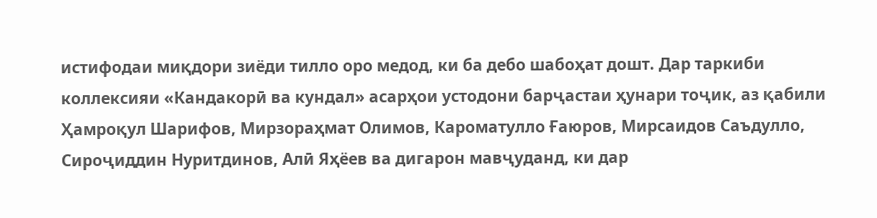истифодаи миқдори зиёди тилло оро медод, ки ба дебо шабоҳат дошт. Дар таркиби коллексияи «Кандакорӣ ва кундал» асарҳои устодони барҷастаи ҳунари тоҷик, аз қабили Ҳамроқул Шарифов, Мирзораҳмат Олимов, Кароматулло Ғаюров, Мирсаидов Саъдулло, Сироҷиддин Нуритдинов, Алӣ Яҳёев ва дигарон мавҷуданд, ки дар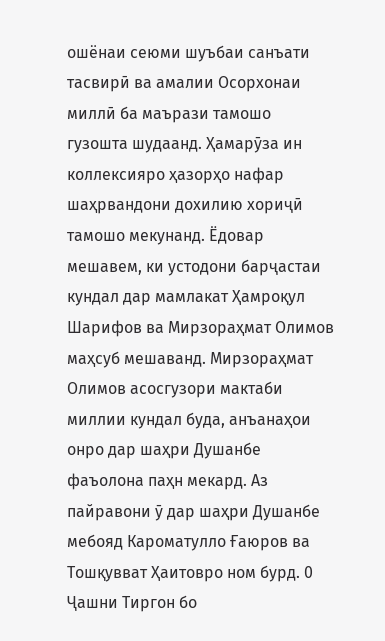ошёнаи сеюми шуъбаи санъати тасвирӣ ва амалии Осорхонаи миллӣ ба маърази тамошо гузошта шудаанд. Ҳамарӯза ин коллексияро ҳазорҳо нафар шаҳрвандони дохилию хориҷӣ тамошо мекунанд. Ёдовар мешавем, ки устодони барҷастаи кундал дар мамлакат Ҳамроқул Шарифов ва Мирзораҳмат Олимов маҳсуб мешаванд. Мирзораҳмат Олимов асосгузори мактаби миллии кундал буда, анъанаҳои онро дар шаҳри Душанбе фаъолона паҳн мекард. Аз пайравони ӯ дар шаҳри Душанбе мебояд Кароматулло Ғаюров ва Тошқувват Ҳаитовро ном бурд. 0
Ҷашни Тиргон бо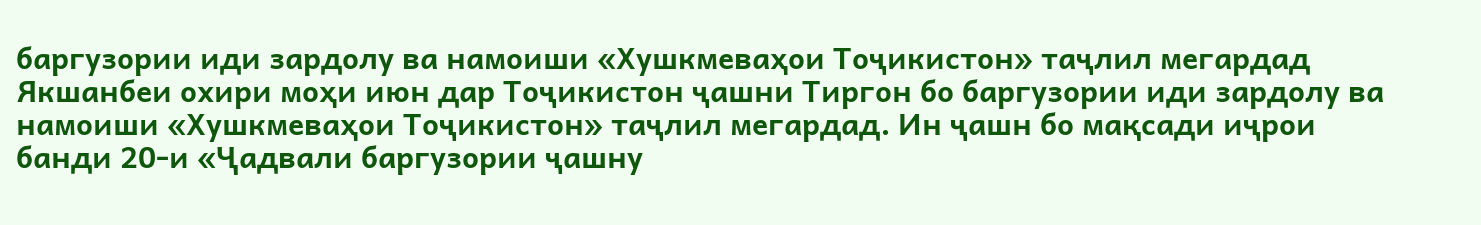баргузории иди зардолу ва намоиши «Хушкмеваҳои Тоҷикистон» таҷлил мегардад Якшанбеи охири моҳи июн дар Тоҷикистон ҷашни Тиргон бо баргузории иди зардолу ва намоиши «Хушкмеваҳои Тоҷикистон» таҷлил мегардад. Ин ҷашн бо мақсади иҷрои банди 20-и «Ҷадвали баргузории ҷашну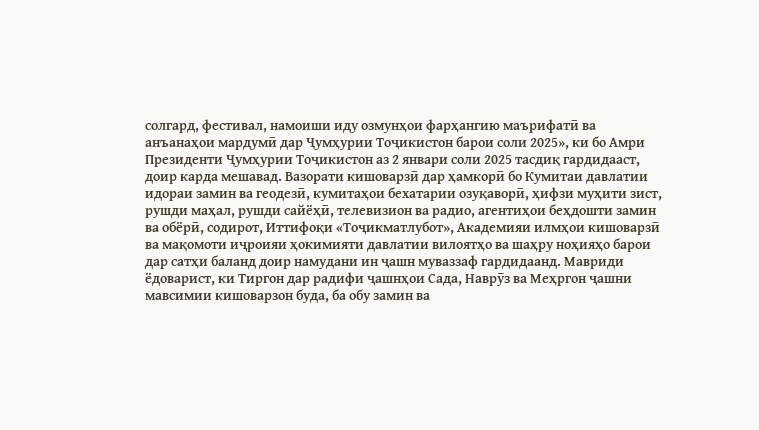солгард, фестивал, намоиши иду озмунҳои фарҳангию маърифатӣ ва анъанаҳои мардумӣ дар Ҷумҳурии Тоҷикистон барои соли 2025», ки бо Амри Президенти Ҷумҳурии Тоҷикистон аз 2 январи соли 2025 тасдиқ гардидааст, доир карда мешавад. Вазорати кишоварзӣ дар ҳамкорӣ бо Кумитаи давлатии идораи замин ва геодезӣ, кумитаҳои бехатарии озуқаворӣ, ҳифзи муҳити зист, рушди маҳал, рушди сайёҳӣ, телевизион ва радио, агентиҳои беҳдошти замин ва обёрӣ, содирот, Иттифоқи «Тоҷикматлубот», Академияи илмҳои кишоварзӣ ва мақомоти иҷроияи ҳокимияти давлатии вилоятҳо ва шаҳру ноҳияҳо барои дар сатҳи баланд доир намудани ин ҷашн муваззаф гардидаанд. Мавриди ёдоварист, ки Тиргон дар радифи ҷашнҳои Сада, Наврӯз ва Меҳргон ҷашни мавсимии кишоварзон буда, ба обу замин ва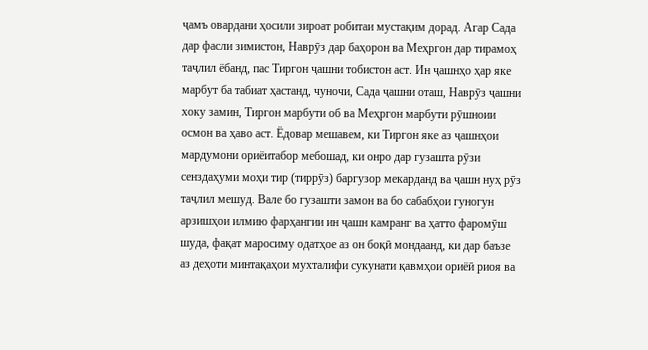ҷамъ овардани ҳосили зироат робитаи мустақим дорад. Агар Сада дар фасли зимистон, Наврӯз дар баҳорон ва Меҳргон дар тирамоҳ таҷлил ёбанд, пас Тиргон ҷашни тобистон аст. Ин ҷашнҳо ҳар яке марбут ба табиат ҳастанд, чуночи, Сада ҷашни оташ, Наврӯз ҷашни хоку замин, Тиргон марбути об ва Меҳргон марбути рӯшноии осмон ва ҳаво аст. Ёдовар мешавем, ки Тиргон яке аз ҷашнҳои мардумони ориёитабор мебошад, ки онро дар гузашта рӯзи сенздаҳуми моҳи тир (тиррӯз) баргузор мекарданд ва ҷашн нуҳ рӯз таҷлил мешуд. Вале бо гузашти замон ва бо сабабҳои гуногун арзишҳои илмию фарҳангии ин ҷашн камранг ва ҳатто фаромӯш шуда, фақат маросиму одатҳое аз он боқӣ мондаанд, ки дар баъзе аз деҳоти минтақаҳои мухталифи сукунати қавмҳои ориёӣ риоя ва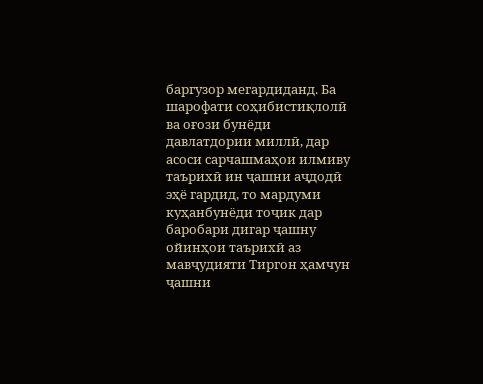баргузор мегардиданд. Ба шарофати соҳибистиқлолӣ ва оғози бунёди давлатдории миллӣ, дар асоси сарчашмаҳои илмиву таърихӣ ин ҷашни аҷдодӣ эҳё гардид, то мардуми куҳанбунёди тоҷик дар баробари дигар ҷашну ойинҳои таърихӣ аз мавҷудияти Тиргон ҳамчун ҷашни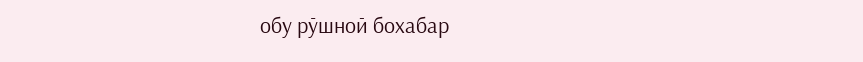обу рӯшноӣ бохабар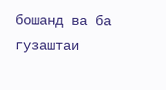бошанд ва ба гузаштаи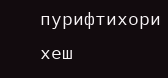пурифтихори хеш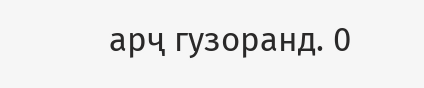арҷ гузоранд. 0